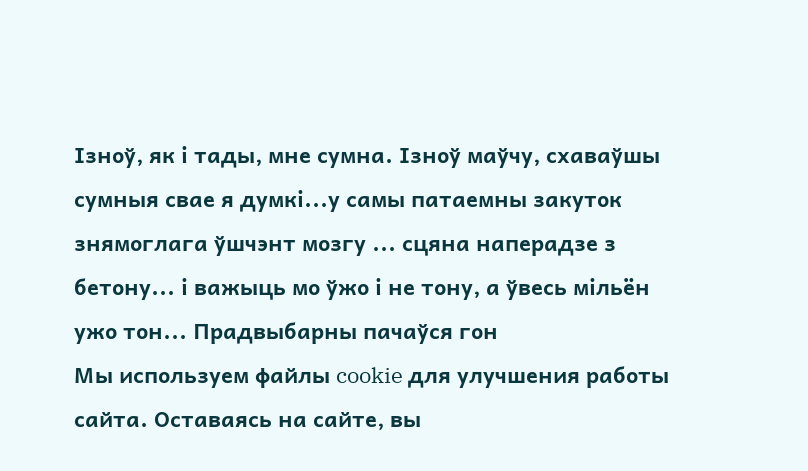Ізноў, як і тады, мне сумна. Ізноў маўчу, схаваўшы сумныя свае я думкі...у самы патаемны закуток знямоглага ўшчэнт мозгу ... сцяна наперадзе з бетону... і важыць мо ўжо і не тону, а ўвесь мільён ужо тон... Прадвыбарны пачаўся гон
Мы используем файлы cookie для улучшения работы сайта. Оставаясь на сайте, вы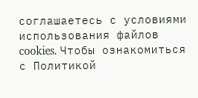соглашаетесь с условиями использования файлов cookies. Чтобы ознакомиться с Политикой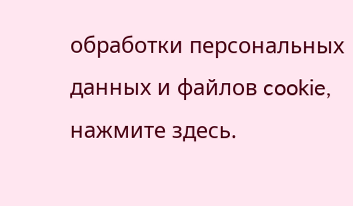обработки персональных данных и файлов cookie, нажмите здесь.